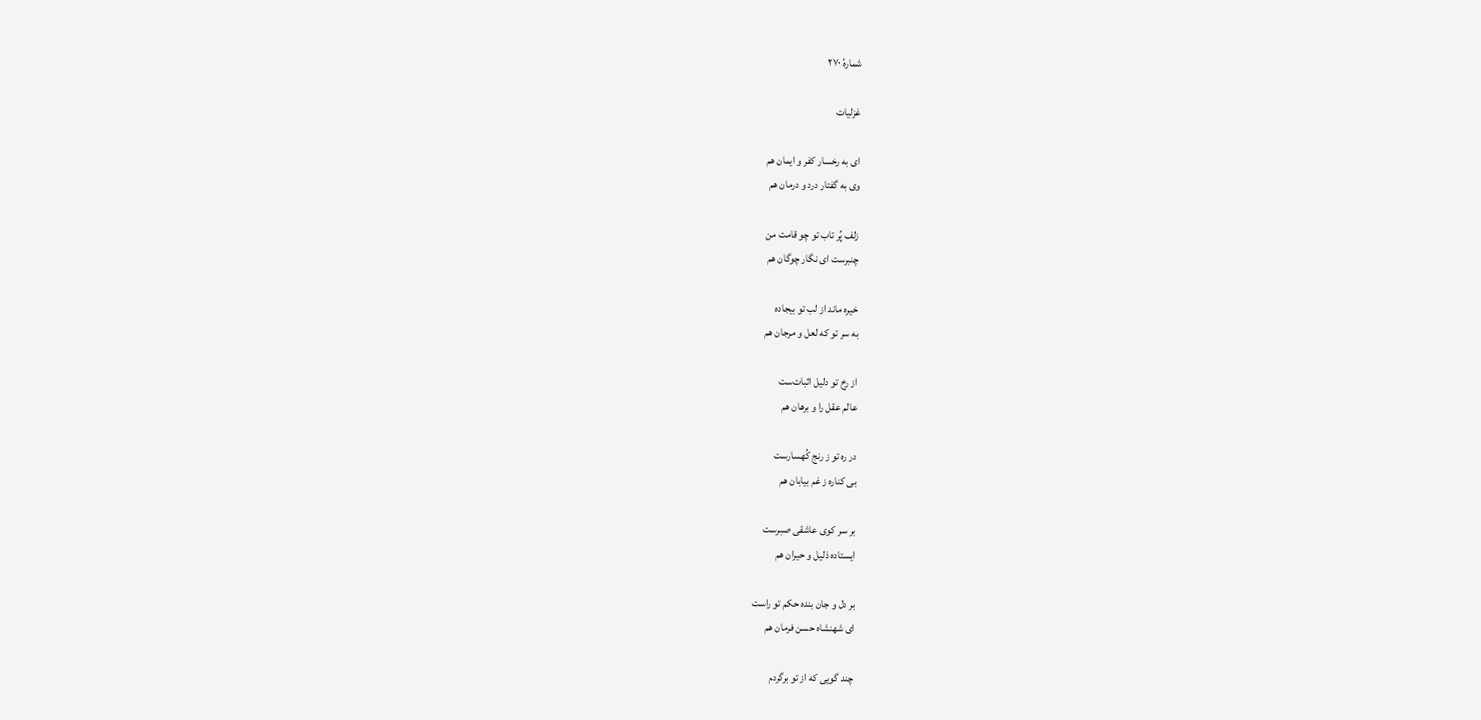شمارهٔ ۲۷۰

غزلیات

ای به رخسار کفر و ایمان هم
وی به گفتار درد و درمان هم

زلف پُر تاب تو چو قامت من
چنبرست ای نگار چوگان هم

خیره ماند از لب تو بیجاده
به سر تو که لعل و مرجان هم

از رخ تو دلیل اثبات‌ست
عالم عقل را و برهان هم

در ره تو ز رنج کُهسارست
بی کناره ز غم بیابان هم

بر سر کوی عاشقی صبرست
ایستاده ذلیل و حیران هم

بر دل و جان بنده حکم تو راست
ای شهنشاه حسن فرمان هم

چند گویی که از تو برگردم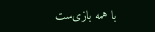با همه بازی‌ست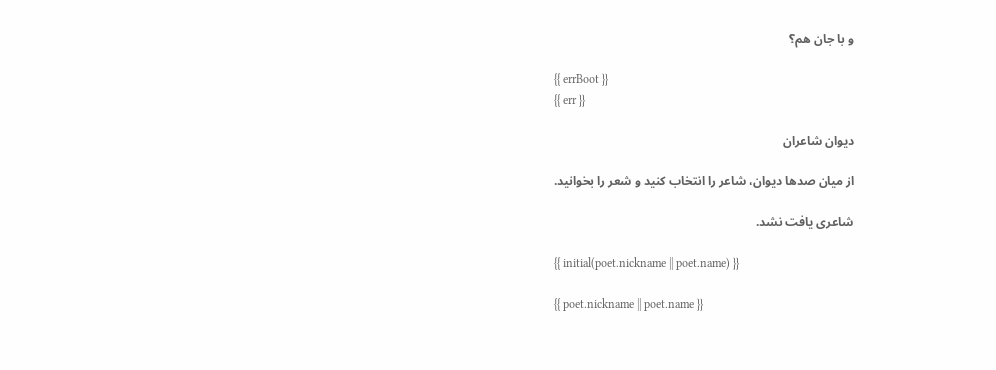و با جان هم؟

{{ errBoot }}
{{ err }}

دیوان شاعران

از میان صدها دیوان، شاعر را انتخاب کنید و شعر را بخوانید.

شاعری یافت نشد.

{{ initial(poet.nickname || poet.name) }}

{{ poet.nickname || poet.name }}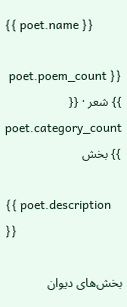{{ poet.name }}

{{ poet.poem_count }} شعر · {{ poet.category_count }} بخش

{{ poet.description }}

بخش‌های دیوان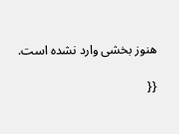هنوز بخشی وارد نشده است.

{{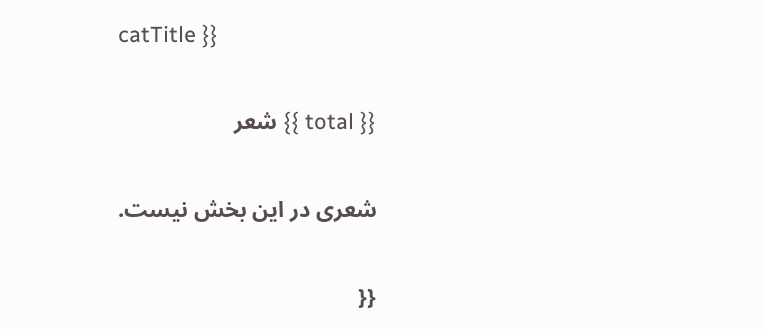catTitle }}

{{ total }} شعر

شعری در این بخش نیست.

{{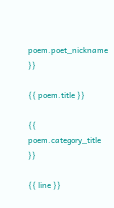poem.poet_nickname }}

{{ poem.title }}

{{ poem.category_title }}

{{ line }}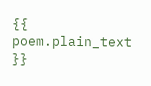{{ poem.plain_text }}